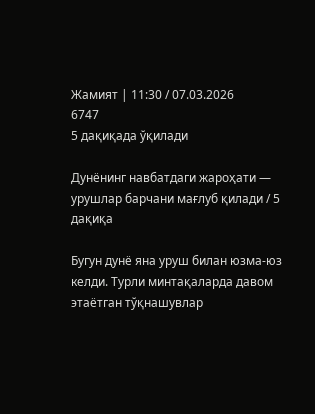Жамият | 11:30 / 07.03.2026
6747
5 дақиқада ўқилади

Дунёнинг навбатдаги жароҳати — урушлар барчани мағлуб қилади / 5 дақиқа

Бугун дунё яна уруш билан юзма-юз келди. Турли минтақаларда давом этаётган тўқнашувлар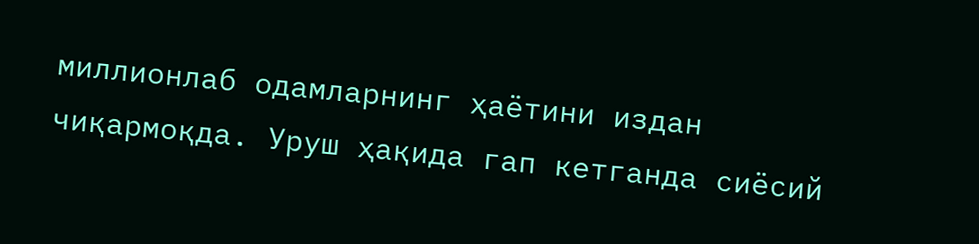миллионлаб одамларнинг ҳаётини издан чиқармоқда. Уруш ҳақида гап кетганда сиёсий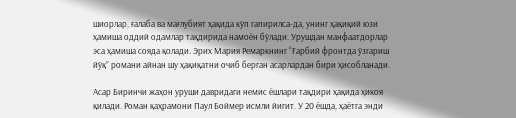шиорлар, ғалаба ва мағлубият ҳақида кўп гапирилса-да, унинг ҳақиқий юзи ҳамиша оддий одамлар тақдирида намоён бўлади. Урушдан манфаатдорлар эса ҳамиша сояда қолади. Эрих Мария Ремаркнинг “Ғарбий фронтда ўзгариш йўқ” романи айнан шу ҳақиқатни очиб берган асарлардан бири ҳисобланади.

Асар Биринчи жаҳон уруши давридаги немис ёшлари тақдири ҳақида ҳикоя қилади. Роман қаҳрамони Паул Боймер исмли йигит. У 20 ёшда, ҳаётга энди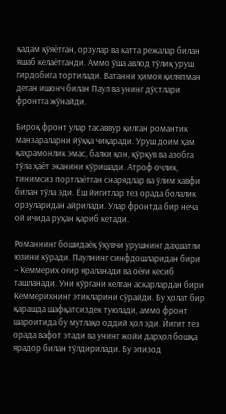қадам қўяётган, орзулар ва катта режалар билан яшаб келаётганди. Аммо ўша авлод тўлиқ уруш гирдобига тортилади. Ватанни ҳимоя қиляпман деган ишонч билан Паул ва унинг дўстлари фронтга жўнайди.

Бироқ фронт улар тасаввур қилган романтик манзараларни йўққа чиқаради. Уруш доим ҳам қаҳрамонлик эмас, балки қон, қўрқув ва азобга тўла ҳаёт эканини кўришади. Атроф очлик, тинимсиз портлаётган снарядлар ва ўлим хавфи билан тўла эди. Ёш йигитлар тез орада болалик орзуларидан айрилади. Улар фронтда бир неча ой ичида руҳан қариб кетади.

Романнинг бошидаёқ ўқувчи урушнинг даҳшатли юзини кўради. Паулнинг синфдошларидан бири – Кеммерих оғир яраланади ва оёғи кесиб ташланади. Уни кўргани келган аскарлардан бири Кеммерихнинг этикларини сўрайди. Бу ҳолат бир қарашда шафқатсиздек туюлади, аммо фронт шароитида бу мутлақо оддий ҳол эди. Йигит тез орада вафот этади ва унинг жойи дарҳол бошқа ярадор билан тўлдирилади. Бу эпизод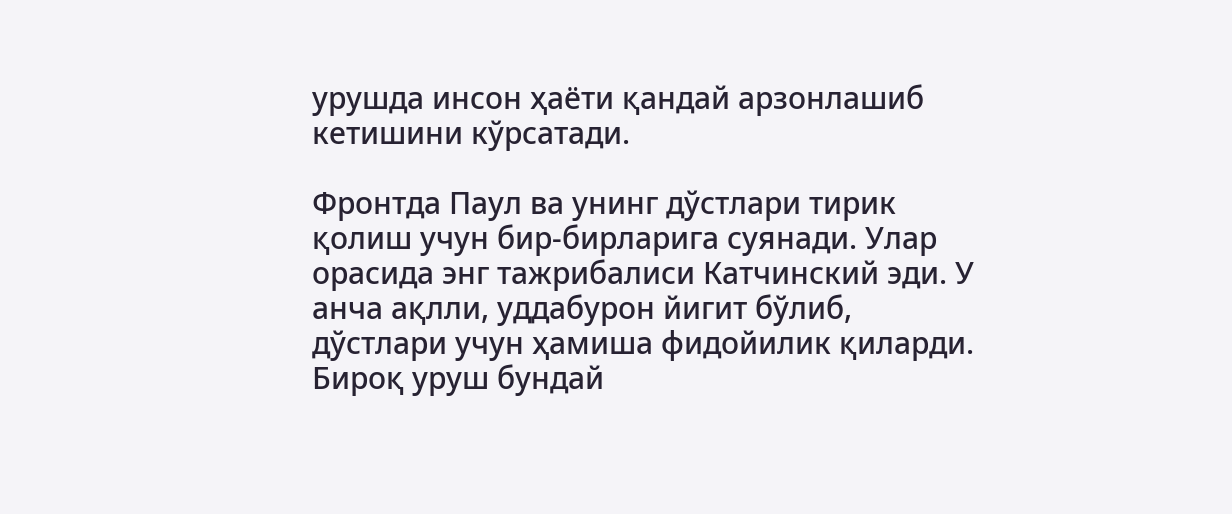урушда инсон ҳаёти қандай арзонлашиб кетишини кўрсатади.

Фронтда Паул ва унинг дўстлари тирик қолиш учун бир-бирларига суянади. Улар орасида энг тажрибалиси Катчинский эди. У анча ақлли, уддабурон йигит бўлиб, дўстлари учун ҳамиша фидойилик қиларди. Бироқ уруш бундай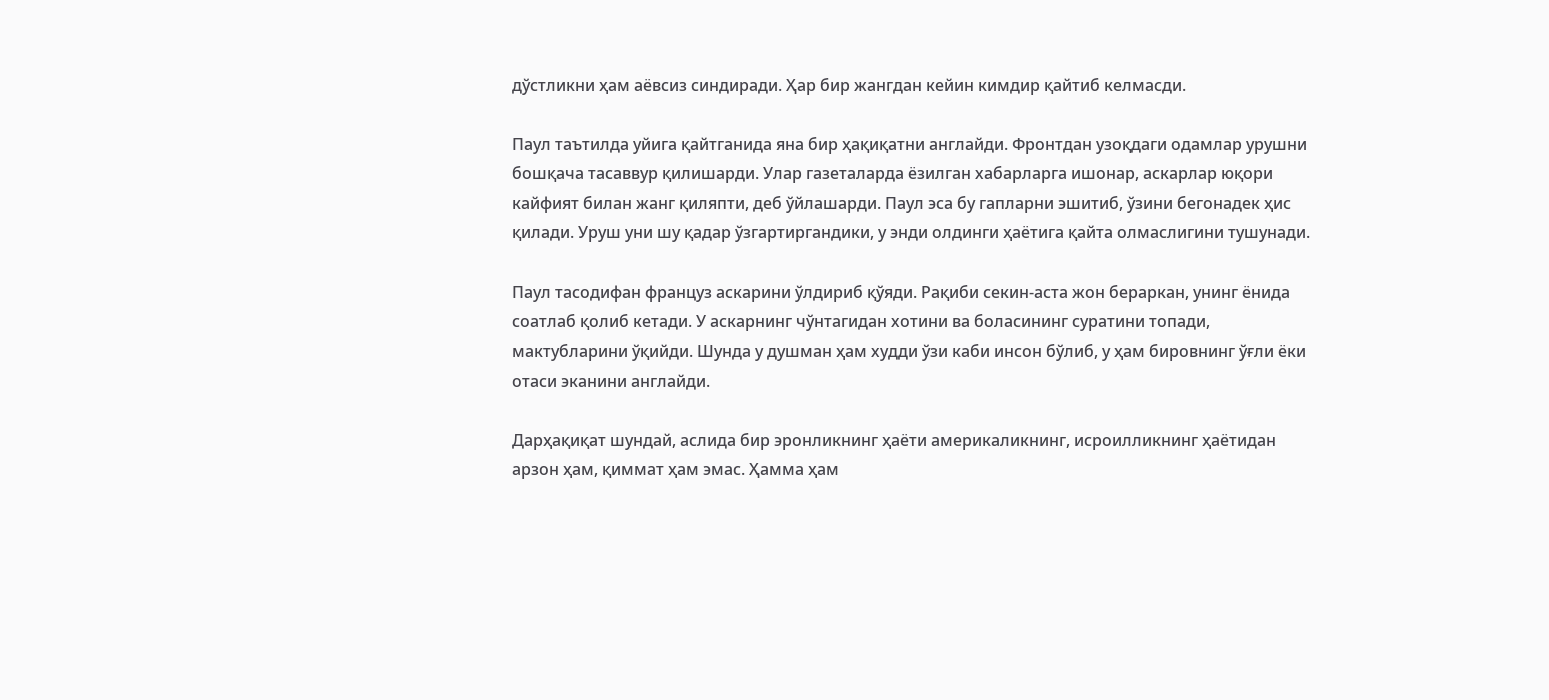дўстликни ҳам аёвсиз синдиради. Ҳар бир жангдан кейин кимдир қайтиб келмасди.

Паул таътилда уйига қайтганида яна бир ҳақиқатни англайди. Фронтдан узоқдаги одамлар урушни бошқача тасаввур қилишарди. Улар газеталарда ёзилган хабарларга ишонар, аскарлар юқори кайфият билан жанг қиляпти, деб ўйлашарди. Паул эса бу гапларни эшитиб, ўзини бегонадек ҳис қилади. Уруш уни шу қадар ўзгартиргандики, у энди олдинги ҳаётига қайта олмаслигини тушунади.

Паул тасодифан француз аскарини ўлдириб қўяди. Рақиби секин-аста жон бераркан, унинг ёнида соатлаб қолиб кетади. У аскарнинг чўнтагидан хотини ва боласининг суратини топади, мактубларини ўқийди. Шунда у душман ҳам худди ўзи каби инсон бўлиб, у ҳам бировнинг ўғли ёки отаси эканини англайди.

Дарҳақиқат шундай, аслида бир эронликнинг ҳаёти америкаликнинг, исроилликнинг ҳаётидан арзон ҳам, қиммат ҳам эмас. Ҳамма ҳам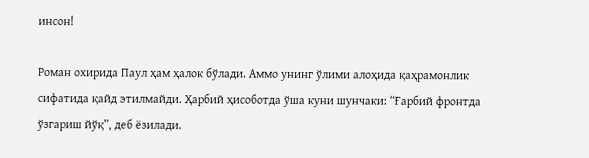инсон!

Роман охирида Паул ҳам ҳалок бўлади. Аммо унинг ўлими алоҳида қаҳрамонлик сифатида қайд этилмайди. Ҳарбий ҳисоботда ўша куни шунчаки: “Ғарбий фронтда ўзгариш йўқ”, деб ёзилади.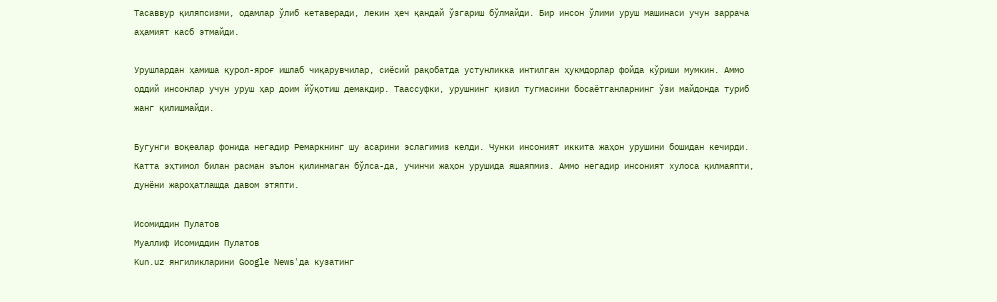Тасаввур қиляпсизми, одамлар ўлиб кетаверади, лекин ҳеч қандай ўзгариш бўлмайди. Бир инсон ўлими уруш машинаси учун заррача аҳамият касб этмайди.

Урушлардан ҳамиша қурол-яроғ ишлаб чиқарувчилар, сиёсий рақобатда устунликка интилган ҳукмдорлар фойда кўриши мумкин. Аммо оддий инсонлар учун уруш ҳар доим йўқотиш демакдир. Таассуфки, урушнинг қизил тугмасини босаётганларнинг ўзи майдонда туриб жанг қилишмайди.

Бугунги воқеалар фонида негадир Ремаркнинг шу асарини эслагимиз келди. Чунки инсоният иккита жаҳон урушини бошидан кечирди. Катта эҳтимол билан расман эълон қилинмаган бўлса-да, учинчи жаҳон урушида яшаяпмиз. Аммо негадир инсоният хулоса қилмаяпти, дунёни жароҳатлашда давом этяпти.

Исомиддин Пулатов
Муаллиф Исомиддин Пулатов
Kun.uz янгиликларини Google News'да кузатинг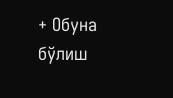+ Обуна бўлиш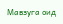Мавзуга оид